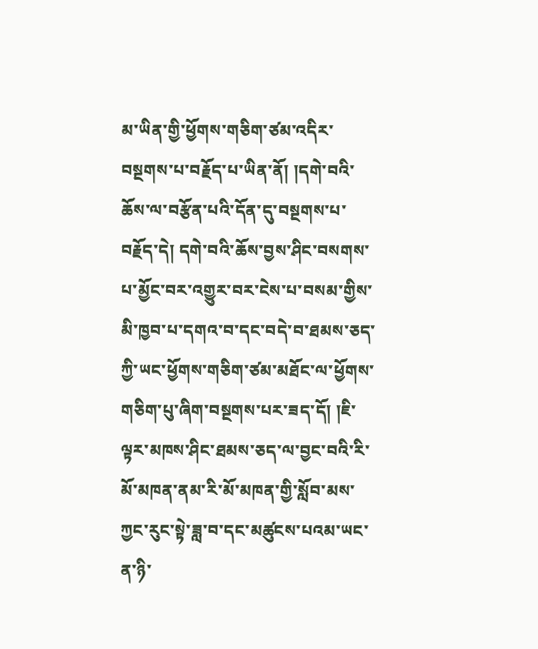མ་ཡིན་གྱི་ཕྱོགས་གཅིག་ཙམ་འདིར་བསྔགས་པ་བརྗོད་པ་ཡིན་ནོ། །དགེ་བའི་ཆོས་ལ་བརྩོན་པའི་དོན་དུ་བསྔགས་པ་བརྗོད་དེ། དགེ་བའི་ཆོས་བྱས་ཤིང་བསགས་པ་མྱོང་བར་འགྱུར་བར་ངེས་པ་བསམ་གྱིས་མི་ཁྱབ་པ་དགའ་བ་དང་བདེ་བ་ཐམས་ཅད་ཀྱི་ཡང་ཕྱོགས་གཅིག་ཙམ་མཐོང་ལ་ཕྱོགས་གཅིག་པུ་ཞིག་བསྔགས་པར་ཟད་དོ། །ཇི་ལྟར་མཁས་ཤིང་ཐམས་ཅད་ལ་བྱང་བའི་རི་མོ་མཁན་ནམ་རི་མོ་མཁན་གྱི་སློབ་མས་ཀྱང་རུང་སྟེ་ཟླ་བ་དང་མཚུངས་པའམ་ཡང་ན་ཉི་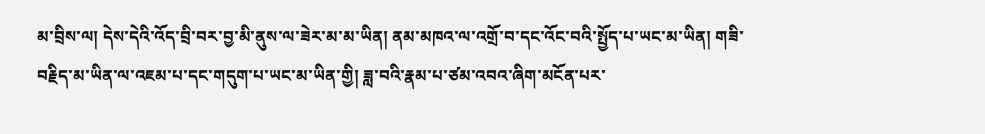མ་བྲིས་ལ། དེས་དེའི་འོད་བྲི་བར་བྱ་མི་ནུས་ལ་ཟེར་མ་མ་ཡིན། ནམ་མཁའ་ལ་འགྲོ་བ་དང་འོང་བའི་སྤྱོད་པ་ཡང་མ་ཡིན། གཟི་བརྗིད་མ་ཡིན་ལ་འཇམ་པ་དང་གདུག་པ་ཡང་མ་ཡིན་གྱི། ཟླ་བའི་རྣམ་པ་ཙམ་འབའ་ཞིག་མངོན་པར་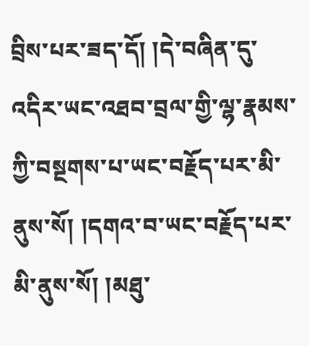བྲིས་པར་ཟད་དོ། །དེ་བཞིན་དུ་འདིར་ཡང་འཐབ་བྲལ་གྱི་ལྷ་རྣམས་ཀྱི་བསྔགས་པ་ཡང་བརྗོད་པར་མི་ནུས་སོ། །དགའ་བ་ཡང་བརྗོད་པར་མི་ནུས་སོ། །མཐུ་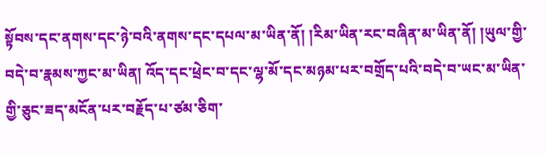སྟོབས་དང་ནགས་དང་ཉེ་བའི་ནགས་དང་དཔལ་མ་ཡིན་ནོ། །རིམ་ཡིན་རང་བཞིན་མ་ཡིན་ནོ། །ཡུལ་གྱི་བདེ་བ་རྣམས་ཀྱང་མ་ཡིན། འོད་དང་ཕྲེང་བ་དང་ལྷ་མོ་དང་མཉམ་པར་བགྲོད་པའི་བདེ་བ་ཡང་མ་ཡིན་གྱི་ཅུང་ཟད་མངོན་པར་བརྗོད་པ་ཙམ་ཅིག་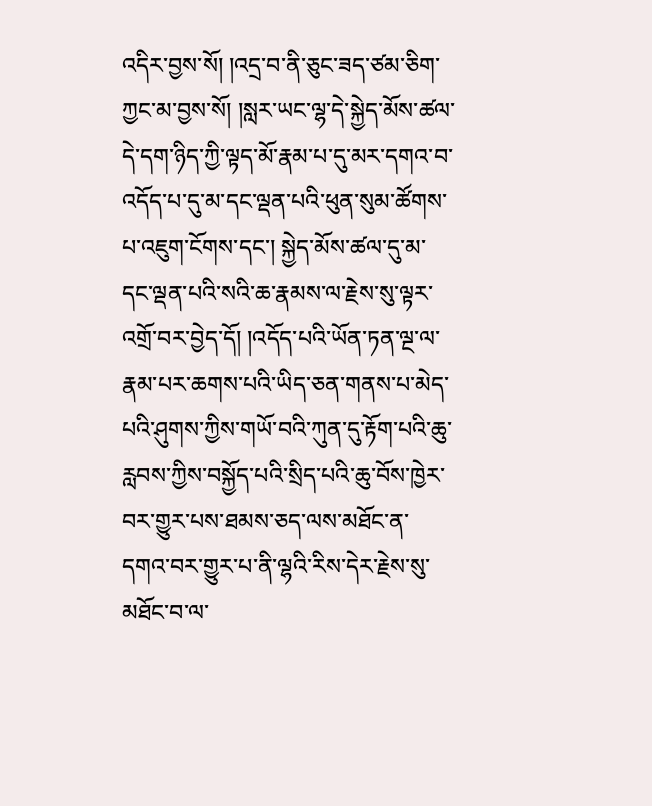འདིར་བྱས་སོ། །འདྲ་བ་ནི་ཅུང་ཟད་ཙམ་ཅིག་ཀྱང་མ་བྱས་སོ། །སླར་ཡང་ལྷ་དེ་སྐྱེད་མོས་ཚལ་དེ་དག་ཉིད་ཀྱི་ལྟད་མོ་རྣམ་པ་དུ་མར་དགའ་བ་འདོད་པ་དུ་མ་དང་ལྡན་པའི་ཕུན་སུམ་ཚོགས་པ་འཇུག་ངོགས་དང་། སྐྱེད་མོས་ཚལ་དུ་མ་དང་ལྡན་པའི་སའི་ཆ་རྣམས་ལ་རྗེས་སུ་ལྟར་འགྲོ་བར་བྱེད་དོ། །འདོད་པའི་ཡོན་ཏན་ལྔ་ལ་རྣམ་པར་ཆགས་པའི་ཡིད་ཅན་གནས་པ་མེད་པའི་ཤུགས་ཀྱིས་གཡོ་བའི་ཀུན་དུ་རྟོག་པའི་ཆུ་རླབས་ཀྱིས་བསྐྱོད་པའི་སྲིད་པའི་ཆུ་བོས་ཁྱེར་བར་གྱུར་པས་ཐམས་ཅད་ལས་མཐོང་ན་དགའ་བར་གྱུར་པ་ནི་ལྷའི་རིས་དེར་རྗེས་སུ་མཐོང་བ་ལ་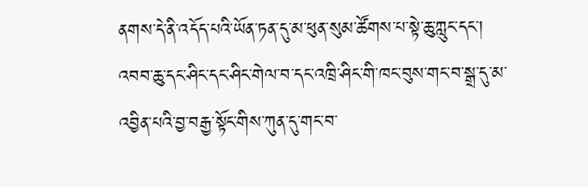ནགས་དེ་ནི་འདོད་པའི་ཡོན་ཏན་དུ་མ་ཕུན་སུམ་ཚོགས་པ་སྟེ་ཆུ་ཀླུང་དང་། འབབ་ཆུ་དང་ཤིང་དང་ཤིང་གེལ་བ་དང་འཁྲི་ཤིང་གི་ཁང་བུས་གང་བ་སྒྲ་དུ་མ་འབྱིན་པའི་བྱ་བརྒྱ་སྟོང་གིས་ཀུན་དུ་གང་བ་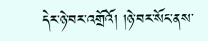དེར་ཉེ་བར་འགྲོའོ། །ཉེ་བར་སོང་ནས་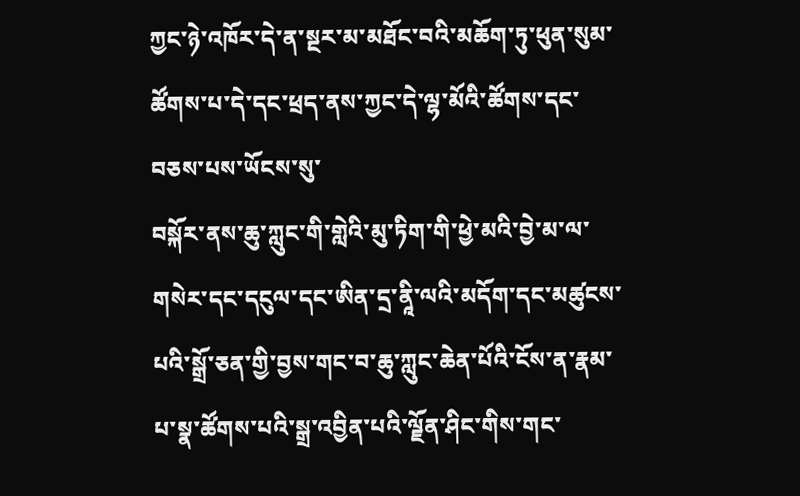ཀྱང་ཉེ་འཁོར་དེ་ན་སྔར་མ་མཐོང་བའི་མཆོག་ཏུ་ཕུན་སུམ་ཚོགས་པ་དེ་དང་ཕྲད་ནས་ཀྱང་དེ་ལྷ་མོའི་ཚོགས་དང་བཅས་པས་ཡོངས་སུ་
བསྐོར་ནས་ཆུ་ཀླུང་གི་གླེའི་མུ་ཏིག་གི་ཕྱེ་མའི་བྱེ་མ་ལ་གསེར་དང་དངུལ་དང་ཨིན་དྲ་ནཱི་ལའི་མདོག་དང་མཚུངས་པའི་སྒྲོ་ཅན་གྱི་བྱས་གང་བ་ཆུ་ཀླུང་ཆེན་པོའི་ངོས་ན་རྣམ་པ་སྣ་ཚོགས་པའི་སྒྲ་འབྱིན་པའི་ལྗོན་ཤིང་གིས་གང་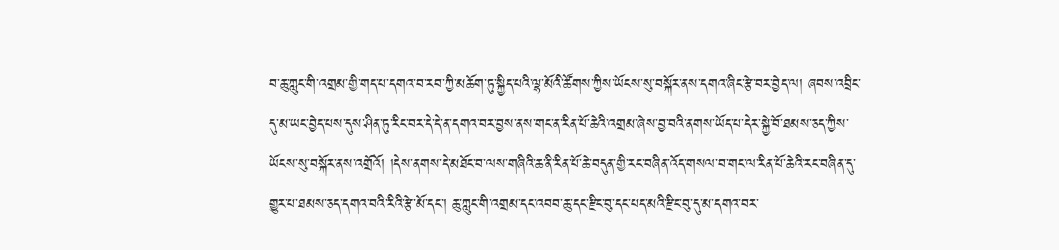བ་ཆུ་ཀླུང་གི་འགྲམ་གྱི་གད་པ་དགའ་བ་རབ་ཀྱི་མཆོག་ཏུ་སྐྱིད་པའི་ལྷ་མོའི་ཚོགས་ཀྱིས་ཡོངས་སུ་བསྐོར་ནས་དགའ་ཞིང་རྩེ་བར་བྱེད་ལ། ཞབས་འབྲིང་དུ་མ་ཡང་བྱེད་པས་དུས་ཤིན་ཏུ་རིང་བར་དེ་དེ་ན་དགའ་བར་བྱས་ནས་གང་ན་རིན་པོ་ཆེའི་འགྲམ་ཞེས་བྱ་བའི་ནགས་ཡོད་པ་དེར་སྐྱེ་བོ་ཐམས་ཅད་ཀྱིས་ཡོངས་སུ་བསྐོར་ནས་འགྲོའོ། །དེས་ནགས་དེ་མཐོང་བ་ལས་གཞིའི་ཆ་ནི་རིན་པོ་ཆེ་བདུན་གྱི་རང་བཞིན་འོད་གསལ་བ་གང་ལ་རིན་པོ་ཆེའི་རང་བཞིན་དུ་གྱུར་པ་ཐམས་ཅད་དགའ་བའི་རིའི་རྩེ་མོ་དང་། ཆུ་ཀླུང་གི་འགྲམ་དང་འབབ་ཆུ་དང་རྫིང་བུ་དང་པད་མའི་རྫིང་བུ་དུ་མ་དགའ་བར་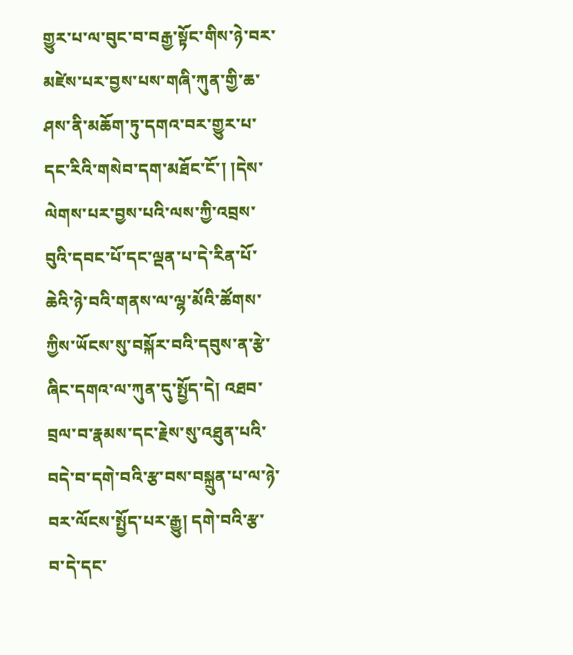གྱུར་པ་ལ་བུང་བ་བརྒྱ་སྟོང་གིས་ཉེ་བར་མཛེས་པར་བྱས་པས་གཞི་ཀུན་གྱི་ཆ་ཤས་ནི་མཆོག་ཏུ་དགའ་བར་གྱུར་པ་དང་རིའི་གསེབ་དག་མཐོང་ངོ་། །དེས་ལེགས་པར་བྱས་པའི་ལས་ཀྱི་འབྲས་བུའི་དབང་པོ་དང་ལྡན་པ་དེ་རིན་པོ་ཆེའི་ཉེ་བའི་གནས་ལ་ལྷ་མོའི་ཚོགས་ཀྱིས་ཡོངས་སུ་བསྐོར་བའི་དབུས་ན་རྩེ་ཞིང་དགའ་ལ་ཀུན་དུ་སྤྱོད་དེ། འཐབ་བྲལ་བ་རྣམས་དང་རྗེས་སུ་འཐུན་པའི་བདེ་བ་དགེ་བའི་རྩ་བས་བསྐྲུན་པ་ལ་ཉེ་བར་ལོངས་སྤྱོད་པར་རྒྱུ། དགེ་བའི་རྩ་བ་དེ་དང་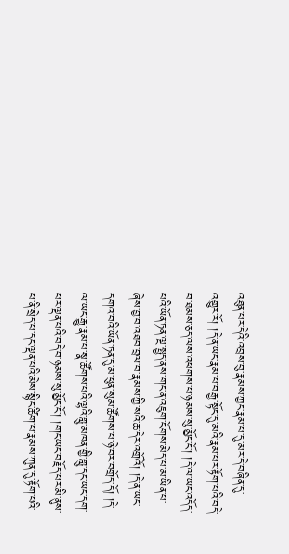འཐུན་པར་དེའི་འབྲས་བུ་རྣམས་ཀྱང་རྣམ་པ་དུ་མར་དེ་བཞིན་དུ་འགྱུར་རོ། །དེ་ན་ཡང་རྣམ་པ་བརྒྱ་སྟོང་དུ་མའི་རྣམ་པར་རྟོག་པའི་བདེ་བ་ཐམས་ཅད་ལས་འཕགས་པ་ཉམས་སུ་མྱོང་ངོ་། །དེ་ལ་ཡང་འདོད་པའི་ཡོན་ཏན་ལྔ་སྤྱད་ནས་གང་ན་འཇུག་ངོགས་མེད་པ་མ་ཡིན་པ་ཞེས་བྱ་བ་འཐབ་བྲལ་བ་རྣམས་ཀྱི་སའི་ཆ་དེར་འགྲོའོ། །དེ་ན་ཡང་དགའ་བའི་ཡོན་ཏན་དུ་མ་ཕུན་སུམ་ཚོགས་པ་ཉེ་བར་བགྲོད་དོ། །དེ་ལ་ཡང་རྒྱུ་རྣམ་པ་སྣ་ཚོགས་པའི་ལྷའི་གླུ་མཁན་གྱི་གླུ་དང་ཡང་དག་པར་ལྡན་པའི་བདེ་བ་ཉམས་སུ་མྱོང་ངོ་། །གང་ཡང་བརྗོད་པར་མི་ནུས་པ་ནི་སྲེད་པ་དང་ལྡན་པའི་མེས་སྙིང་ཚིག་པ་རྣམས་ཀུན་དུ་རྟོག་པའི་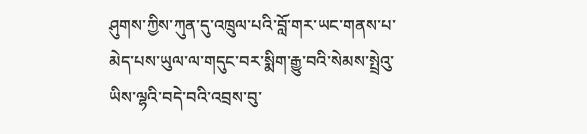ཤུགས་ཀྱིས་ཀུན་དུ་འཁྲུལ་པའི་བློ་གར་ཡང་གནས་པ་མེད་པས་ཡུལ་ལ་གདུང་བར་སྨིག་རྒྱུ་བའི་སེམས་སྤྲེའུ་ཡིས་ལྷའི་བདེ་བའི་འབྲས་བུ་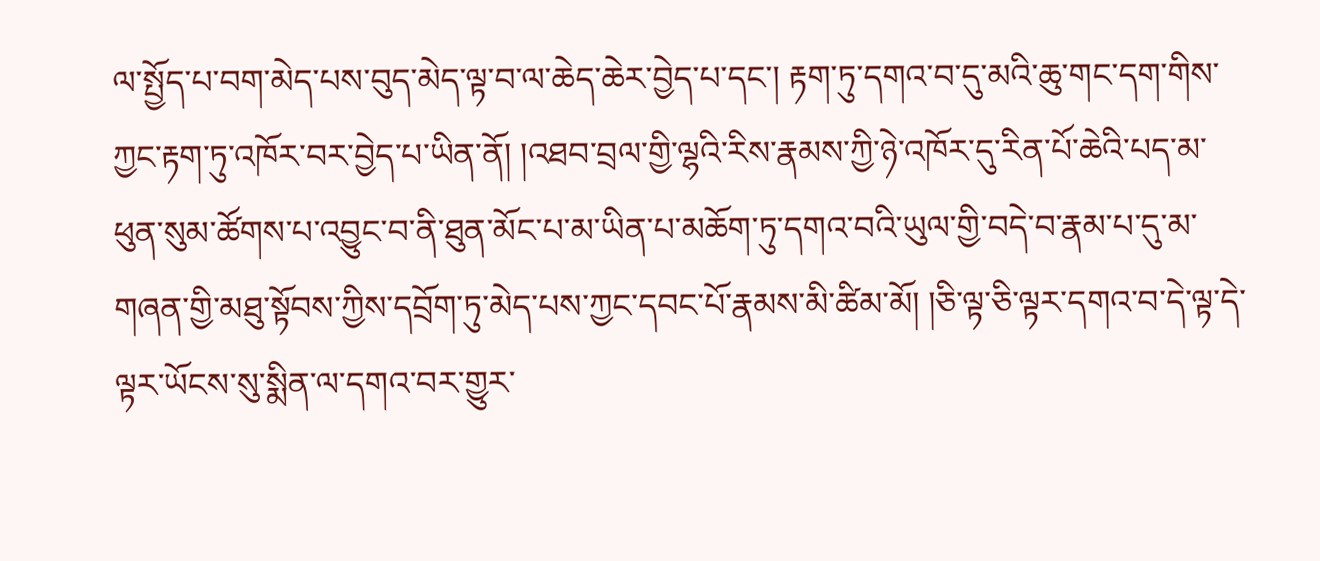ལ་སྤྱོད་པ་བག་མེད་པས་བུད་མེད་ལྟ་བ་ལ་ཆེད་ཆེར་བྱེད་པ་དང་། རྟག་ཏུ་དགའ་བ་དུ་མའི་ཆུ་གང་དག་གིས་ཀྱང་རྟག་ཏུ་འཁོར་བར་བྱེད་པ་ཡིན་ནོ། །འཐབ་བྲལ་གྱི་ལྷའི་རིས་རྣམས་ཀྱི་ཉེ་འཁོར་དུ་རིན་པོ་ཆེའི་པད་མ་ཕུན་སུམ་ཚོགས་པ་འབྱུང་བ་ནི་ཐུན་མོང་པ་མ་ཡིན་པ་མཆོག་ཏུ་དགའ་བའི་ཡུལ་གྱི་བདེ་བ་རྣམ་པ་དུ་མ་གཞན་གྱི་མཐུ་སྟོབས་ཀྱིས་དབྲོག་ཏུ་མེད་པས་ཀྱང་དབང་པོ་རྣམས་མི་ཚིམ་མོ། །ཅི་ལྟ་ཅི་ལྟར་དགའ་བ་དེ་ལྟ་དེ་ལྟར་ཡོངས་སུ་སྨིན་ལ་དགའ་བར་གྱུར་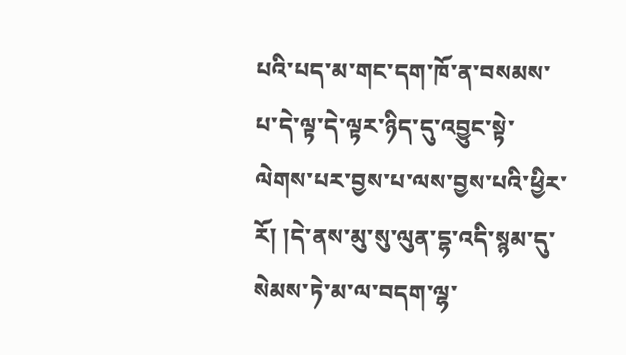པའི་པད་མ་གང་དག་ཁོ་ན་བསམས་པ་དེ་ལྟ་དེ་ལྟར་ཉིད་དུ་འབྱུང་སྟེ་ལེགས་པར་བྱས་པ་ལས་བྱས་པའི་ཕྱིར་རོ། །དེ་ནས་མུ་སུ་ལུན་དྷ་འདི་སྙམ་དུ་སེམས་ཏེ་མ་ལ་བདག་ལྷ་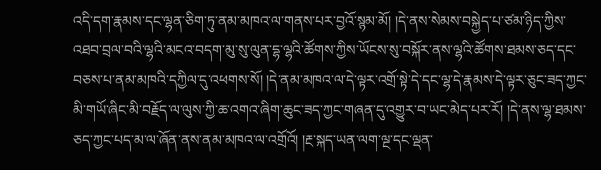འདི་དག་རྣམས་དང་ལྷན་ཅིག་ཏུ་ནམ་མཁའ་ལ་གནས་པར་བྱའོ་སྙམ་མོ། །དེ་ནས་སེམས་བསྐྱེད་པ་ཙམ་ཉིད་ཀྱིས་འཐབ་བྲལ་བའི་ལྷའི་མངའ་བདག་མུ་སུ་ལུན་དྷ་ལྷའི་ཚོགས་ཀྱིས་ཡོངས་སུ་བསྐོར་ནས་ལྷའི་ཚོགས་ཐམས་ཅད་དང་བཅས་པ་ནམ་མཁའི་དཀྱིལ་དུ་འཕགས་སོ། །དེ་ནམ་མཁའ་ལ་དེ་ལྟར་འགྲོ་སྟེ་དེ་དང་ལྷ་དེ་རྣམས་དེ་ལྟར་ཅུང་ཟད་ཀྱང་མི་གཡོ་ཞིང་མི་བརྗོད་ལ་ལུས་ཀྱི་ཆ་འགའ་ཞིག་ཆུང་ཟད་ཀྱང་གཞན་དུ་འགྱུར་བ་ཡང་མེད་པར་རོ། །དེ་ནས་ལྷ་ཐམས་ཅད་ཀྱང་པད་མ་ལ་ཞོན་ནས་ནམ་མཁའ་ལ་འགྲོའོ། །རྔ་སྐད་ཡན་ལག་ལྔ་དང་ལྡན་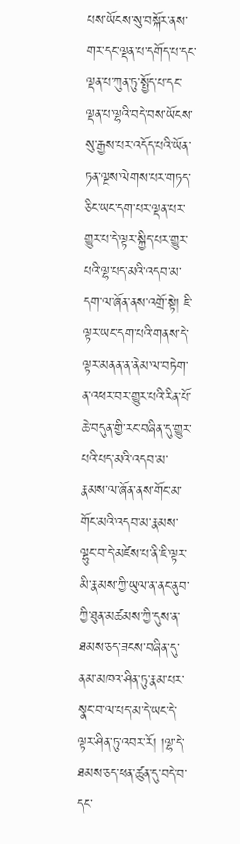པས་ཡོངས་སུ་བསྐོར་ནས་གར་དང་ལྡན་པ་དགོད་པ་དང་ལྡན་པ་ཀུན་ཏུ་སྤྱོད་པ་དང་ལྡན་པ་ལྷའི་བདེ་བས་ཡོངས་སུ་རྒྱས་པར་འདོད་པའི་ཡོན་ཏན་ལྔས་ལེགས་པར་གཏད་ཅིང་ཡང་དག་པར་ལྡན་པར་གྱུར་པ་དེ་ལྟར་སྐྱིད་པར་གྱུར་པའི་ལྷ་པད་མའི་འདབ་མ་དག་ལ་ཞོན་ནས་འགྲོ་སྟེ། ཇི་ལྟར་ཡང་དག་པའི་གནས་དེ་ལྟར་མནན་ན་ནེམ་ལ་བཏེག་ན་འཕར་བར་གྱུར་པའི་རིན་པོ་ཆེ་བདུན་གྱི་རང་བཞིན་དུ་གྱུར་པའི་པད་མའི་འདབ་མ་རྣམས་ལ་ཞོན་ནས་གོང་མ་གོང་མའི་འདབ་མ་རྣམས་ལྷུང་བ་དེ་མཛེས་པ་ནི་ཇི་ལྟར་མི་རྣམས་ཀྱི་ཡུལ་ན་ནང་ནུབ་ཀྱི་ཐུན་མཚམས་ཀྱི་དུས་ན་ཐམས་ཅད་ཟངས་བཞིན་དུ་ནམ་མཁའ་ཤིན་ཏུ་རྣམ་པར་སྣང་བ་ལ་པད་མ་དེ་ཡང་དེ་ལྟར་ཤིན་ཏུ་འབར་རོ། །ལྷ་དེ་ཐམས་ཅད་ཕན་ཚུན་དུ་བདེ་བ་དང་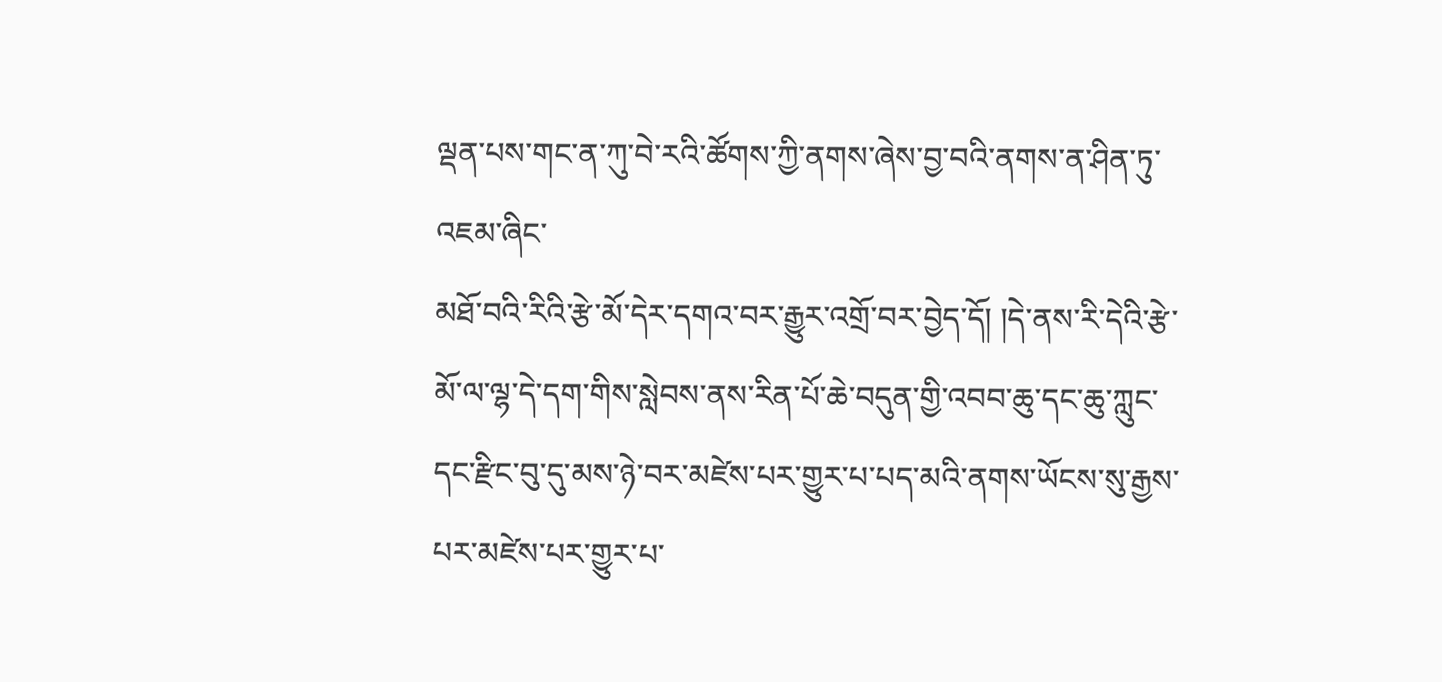ལྡན་པས་གང་ན་ཀུ་བེ་རའི་ཚོགས་ཀྱི་ནགས་ཞེས་བྱ་བའི་ནགས་ན་ཤིན་ཏུ་འཇམ་ཞིང་
མཐོ་བའི་རིའི་རྩེ་མོ་དེར་དགའ་བར་རྒྱུར་འགྲོ་བར་བྱེད་དོ། །དེ་ནས་རི་དེའི་རྩེ་མོ་ལ་ལྷ་དེ་དག་གིས་སླེབས་ནས་རིན་པོ་ཆེ་བདུན་གྱི་འབབ་ཆུ་དང་ཆུ་ཀླུང་དང་རྫིང་བུ་དུ་མས་ཉེ་བར་མཛེས་པར་གྱུར་པ་པད་མའི་ནགས་ཡོངས་སུ་རྒྱས་པར་མཛེས་པར་གྱུར་པ་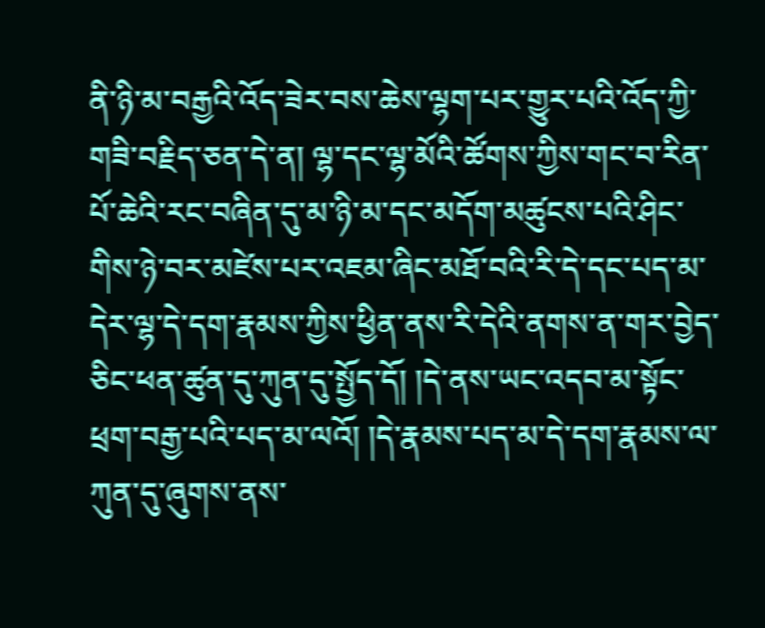ནི་ཉི་མ་བརྒྱའི་འོད་ཟེར་བས་ཆེས་ལྷག་པར་གྱུར་པའི་འོད་ཀྱི་གཟི་བརྗིད་ཅན་དེ་ན། ལྷ་དང་ལྷ་མོའི་ཚོགས་ཀྱིས་གང་བ་རིན་པོ་ཆེའི་རང་བཞིན་དུ་མ་ཉི་མ་དང་མདོག་མཚུངས་པའི་ཤིང་གིས་ཉེ་བར་མཛེས་པར་འཇམ་ཞིང་མཐོ་བའི་རི་དེ་དང་པད་མ་དེར་ལྷ་དེ་དག་རྣམས་ཀྱིས་ཕྱིན་ནས་རི་དེའི་ནགས་ན་གར་བྱེད་ཅིང་ཕན་ཚུན་དུ་ཀུན་དུ་སྤྱོད་དོ། །དེ་ནས་ཡང་འདབ་མ་སྟོང་ཕྲག་བརྒྱ་པའི་པད་མ་ལའོ། །དེ་རྣམས་པད་མ་དེ་དག་རྣམས་ལ་ཀུན་དུ་ཞུགས་ནས་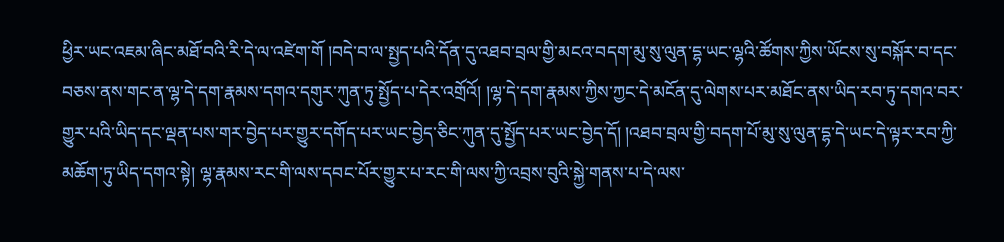ཕྱིར་ཡང་འཇམ་ཞིང་མཐོ་བའི་རི་དེ་ལ་འཛེག་གོ །བདེ་བ་ལ་སྤྱད་པའི་དོན་དུ་འཐབ་བྲལ་གྱི་མངའ་བདག་མུ་སུ་ལུན་དྷ་ཡང་ལྷའི་ཚོགས་ཀྱིས་ཡོངས་སུ་བསྐོར་བ་དང་བཅས་ནས་གང་ན་ལྷ་དེ་དག་རྣམས་དགའ་དགུར་ཀུན་ཏུ་སྤྱོད་པ་དེར་འགྲོའོ། །ལྷ་དེ་དག་རྣམས་ཀྱིས་ཀྱང་དེ་མངོན་དུ་ལེགས་པར་མཐོང་ནས་ཡིད་རབ་ཏུ་དགའ་བར་གྱུར་པའི་ཡིད་དང་ལྡན་པས་གར་བྱེད་པར་གྱུར་དགོད་པར་ཡང་བྱེད་ཅིང་ཀུན་དུ་སྤྱོད་པར་ཡང་བྱེད་དོ། །འཐབ་བྲལ་གྱི་བདག་པོ་མུ་སུ་ལུན་དྷ་དེ་ཡང་དེ་ལྟར་རབ་ཀྱི་མཆོག་ཏུ་ཡིད་དགའ་སྟེ། ལྷ་རྣམས་རང་གི་ལས་དབང་པོར་གྱུར་པ་རང་གི་ལས་ཀྱི་འབྲས་བུའི་སྐྱེ་གནས་པ་དེ་ལས་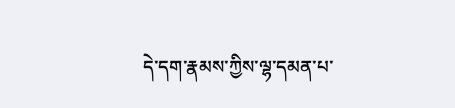དེ་དག་རྣམས་ཀྱིས་ལྷ་དམན་པ་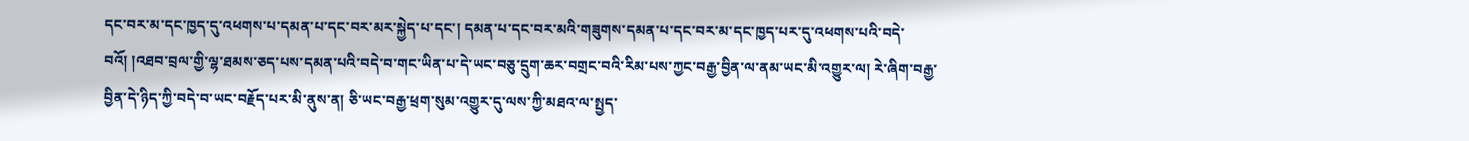དང་བར་མ་དང་ཁྱད་དུ་འཕགས་པ་དམན་པ་དང་བར་མར་སྐྱེད་པ་དང་། དམན་པ་དང་བར་མའི་གཟུགས་དམན་པ་དང་བར་མ་དང་ཁྱད་པར་དུ་འཕགས་པའི་བདེ་བའོ། །འཐབ་བྲལ་གྱི་ལྷ་ཐམས་ཅད་པས་དམན་པའི་བདེ་བ་གང་ཡིན་པ་དེ་ཡང་བཅུ་དྲུག་ཆར་བགྲང་བའི་རིམ་པས་ཀྱང་བརྒྱ་བྱིན་ལ་ནམ་ཡང་མི་འགྱུར་ལ། རེ་ཞིག་བརྒྱ་བྱིན་དེ་ཉིད་ཀྱི་བདེ་བ་ཡང་བརྗོད་པར་མི་ནུས་ན། ཅི་ཡང་བརྒྱ་ཕྲག་སུམ་འགྱུར་དུ་ལས་ཀྱི་མཐའ་ལ་སྤྱད་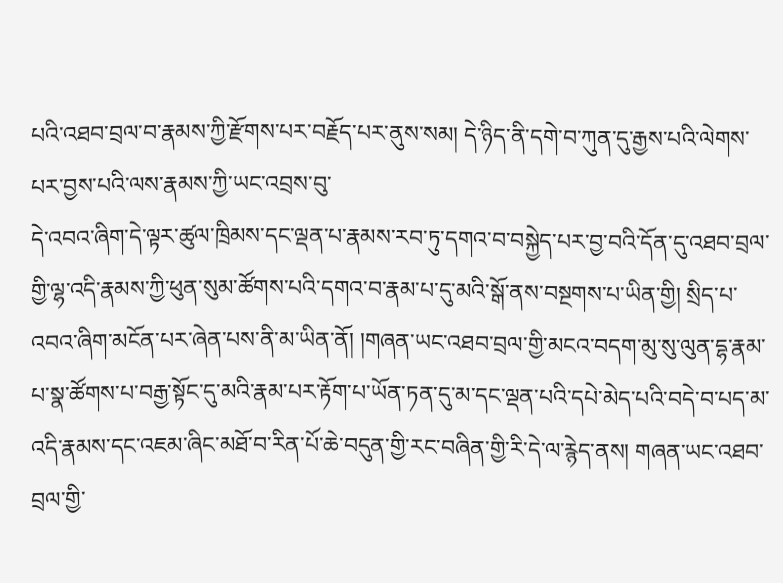པའི་འཐབ་བྲལ་བ་རྣམས་ཀྱི་རྫོགས་པར་བརྗོད་པར་ནུས་སམ། དེ་ཉིད་ནི་དགེ་བ་ཀུན་དུ་རྒྱས་པའི་ལེགས་པར་བྱས་པའི་ལས་རྣམས་ཀྱི་ཡང་འབྲས་བུ་
དེ་འབའ་ཞིག་དེ་ལྟར་ཚུལ་ཁྲིམས་དང་ལྡན་པ་རྣམས་རབ་ཏུ་དགའ་བ་བསྐྱེད་པར་བྱ་བའི་དོན་དུ་འཐབ་བྲལ་གྱི་ལྷ་འདི་རྣམས་ཀྱི་ཕུན་སུམ་ཚོགས་པའི་དགའ་བ་རྣམ་པ་དུ་མའི་སྒོ་ནས་བསྔགས་པ་ཡིན་གྱི། སྲིད་པ་འབའ་ཞིག་མངོན་པར་ཞེན་པས་ནི་མ་ཡིན་ནོ། །གཞན་ཡང་འཐབ་བྲལ་གྱི་མངའ་བདག་མུ་སུ་ལུན་དྷ་རྣམ་པ་སྣ་ཚོགས་པ་བརྒྱ་སྟོང་དུ་མའི་རྣམ་པར་རྟོག་པ་ཡོན་ཏན་དུ་མ་དང་ལྡན་པའི་དཔེ་མེད་པའི་བདེ་བ་པད་མ་འདི་རྣམས་དང་འཇམ་ཞིང་མཐོ་བ་རིན་པོ་ཆེ་བདུན་གྱི་རང་བཞིན་གྱི་རི་དེ་ལ་རྙེད་ནས། གཞན་ཡང་འཐབ་བྲལ་གྱི་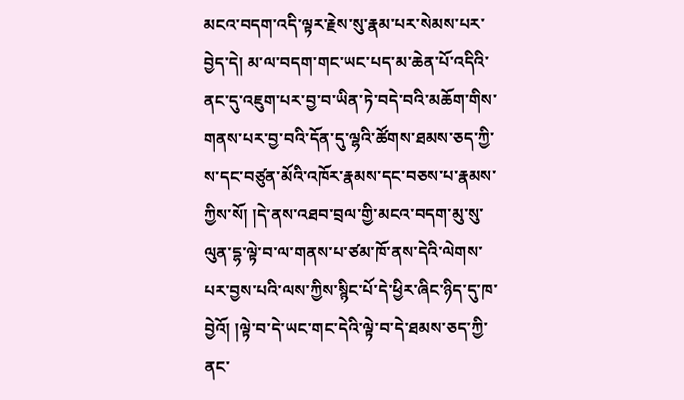མངའ་བདག་འདི་ལྟར་རྗེས་སུ་རྣམ་པར་སེམས་པར་བྱེད་དེ། མ་ལ་བདག་གང་ཡང་པད་མ་ཆེན་པོ་འདིའི་ནང་དུ་འཇུག་པར་བྱ་བ་ཡིན་ཏེ་བདེ་བའི་མཆོག་གིས་གནས་པར་བྱ་བའི་དོན་དུ་ལྷའི་ཚོགས་ཐམས་ཅད་ཀྱི་ས་དང་བཙུན་མོའི་འཁོར་རྣམས་དང་བཅས་པ་རྣམས་ཀྱིས་སོ། །དེ་ནས་འཐབ་བྲལ་གྱི་མངའ་བདག་མུ་སུ་ལུན་དྷ་ལྟེ་བ་ལ་གནས་པ་ཙམ་ཁོ་ནས་དེའི་ལེགས་པར་བྱས་པའི་ལས་ཀྱིས་སྙིང་པོ་དེ་ཕྱིར་ཞིང་ཉིད་དུ་ཁ་བྱེའོ། །ལྟེ་བ་དེ་ཡང་གང་དེའི་ལྟེ་བ་དེ་ཐམས་ཅད་ཀྱི་ནང་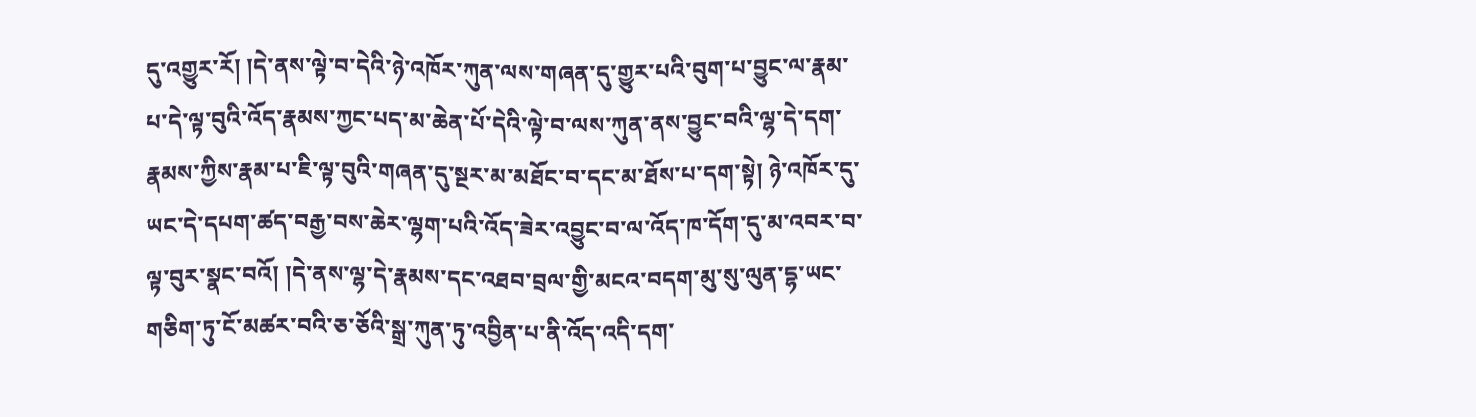དུ་འགྱུར་རོ། །དེ་ནས་ལྟེ་བ་དེའི་ཉེ་འཁོར་ཀུན་ལས་གཞན་དུ་གྱུར་པའི་བུག་པ་བྱུང་ལ་རྣམ་པ་དེ་ལྟ་བུའི་འོད་རྣམས་ཀྱང་པད་མ་ཆེན་པོ་དེའི་ལྟེ་བ་ལས་ཀུན་ནས་བྱུང་བའི་ལྷ་དེ་དག་རྣམས་ཀྱིས་རྣམ་པ་ཇི་ལྟ་བུའི་གཞན་དུ་སྔར་མ་མཐོང་བ་དང་མ་ཐོས་པ་དག་སྟེ། ཉེ་འཁོར་དུ་ཡང་དེ་དཔག་ཚད་བརྒྱ་བས་ཆེར་ལྷག་པའི་འོད་ཟེར་འབྱུང་བ་ལ་འོད་ཁ་དོག་དུ་མ་འབར་བ་ལྟ་བུར་སྣང་བའོ། །དེ་ནས་ལྷ་དེ་རྣམས་དང་འཐབ་བྲལ་གྱི་མངའ་བདག་མུ་སུ་ལུན་དྷ་ཡང་གཅིག་ཏུ་ངོ་མཚར་བའི་ཅ་ཅོའི་སྒྲ་ཀུན་ཏུ་འབྱིན་པ་ནི་འོད་འདི་དག་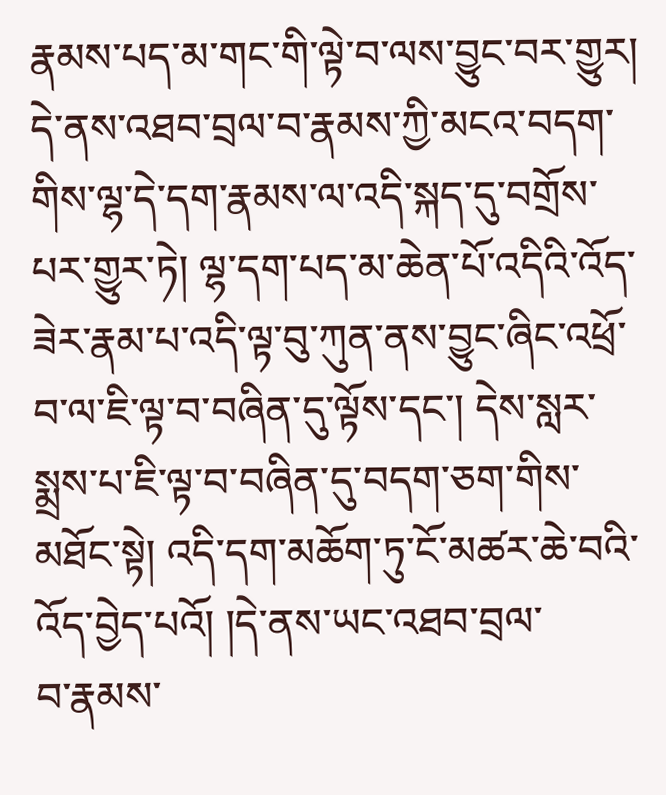རྣམས་པད་མ་གང་གི་ལྟེ་བ་ལས་བྱུང་བར་གྱུར། དེ་ནས་འཐབ་བྲལ་བ་རྣམས་ཀྱི་མངའ་བདག་གིས་ལྷ་དེ་དག་རྣམས་ལ་འདི་སྐད་དུ་བགྲོས་པར་གྱུར་ཏེ། ལྷ་དག་པད་མ་ཆེན་པོ་འདིའི་འོད་ཟེར་རྣམ་པ་འདི་ལྟ་བུ་ཀུན་ནས་བྱུང་ཞིང་འཕྲོ་བ་ལ་ཇི་ལྟ་བ་བཞིན་དུ་ལྟོས་དང་། དེས་སླར་སྨྲས་པ་ཇི་ལྟ་བ་བཞིན་དུ་བདག་ཅག་གིས་མཐོང་སྟེ། འདི་དག་མཆོག་ཏུ་ངོ་མཚར་ཆེ་བའི་འོད་བྱེད་པའོ། །དེ་ནས་ཡང་འཐབ་བྲལ་
བ་རྣམས་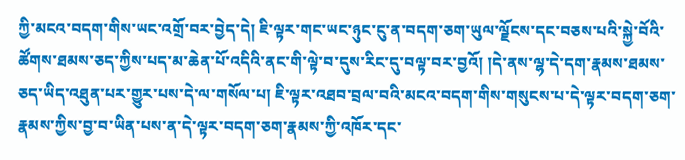ཀྱི་མངའ་བདག་གིས་ཡང་འགྲོ་བར་བྱེད་དེ། ཇི་ལྟར་གང་ཡང་ཉུང་ངུ་ན་བདག་ཅག་ཡུལ་ལྗོངས་དང་བཅས་པའི་སྐྱེ་བོའི་ཚོགས་ཐམས་ཅད་ཀྱིས་པད་མ་ཆེན་པོ་འདིའི་ནང་གི་ལྟེ་བ་དུས་རིང་དུ་བལྟ་བར་བྱའོ། །དེ་ནས་ལྷ་དེ་དག་རྣམས་ཐམས་ཅད་ཡིད་འཐུན་པར་གྱུར་པས་དེ་ལ་གསོལ་པ། ཇི་ལྟར་འཐབ་བྲལ་བའི་མངའ་བདག་གིས་གསུངས་པ་དེ་ལྟར་བདག་ཅག་རྣམས་ཀྱིས་བྱ་བ་ཡིན་པས་ན་དེ་ལྟར་བདག་ཅག་རྣམས་ཀྱི་འཁོར་དང་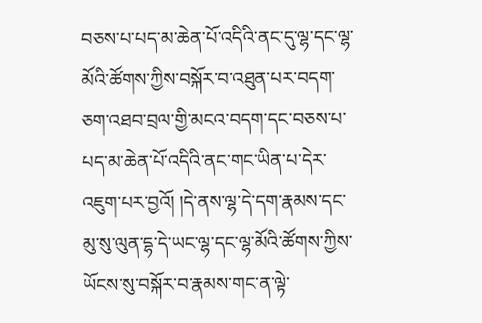བཅས་པ་པད་མ་ཆེན་པོ་འདིའི་ནང་དུ་ལྷ་དང་ལྷ་མོའི་ཚོགས་ཀྱིས་བསྐོར་བ་འཐུན་པར་བདག་ཅག་འཐབ་བྲལ་གྱི་མངའ་བདག་དང་བཅས་པ་པད་མ་ཆེན་པོ་འདིའི་ནང་གང་ཡིན་པ་དེར་འཇུག་པར་བྱའོ། །དེ་ནས་ལྷ་དེ་དག་རྣམས་དང་མུ་སུ་ལུན་དྷ་དེ་ཡང་ལྷ་དང་ལྷ་མོའི་ཚོགས་ཀྱིས་ཡོངས་སུ་བསྐོར་བ་རྣམས་གང་ན་ལྟེ་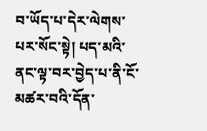བ་ཡོད་པ་དེར་ལེགས་པར་སོང་སྟེ། པད་མའི་ནང་ལྟ་བར་བྱེད་པ་ནི་ངོ་མཚར་བའི་དོན་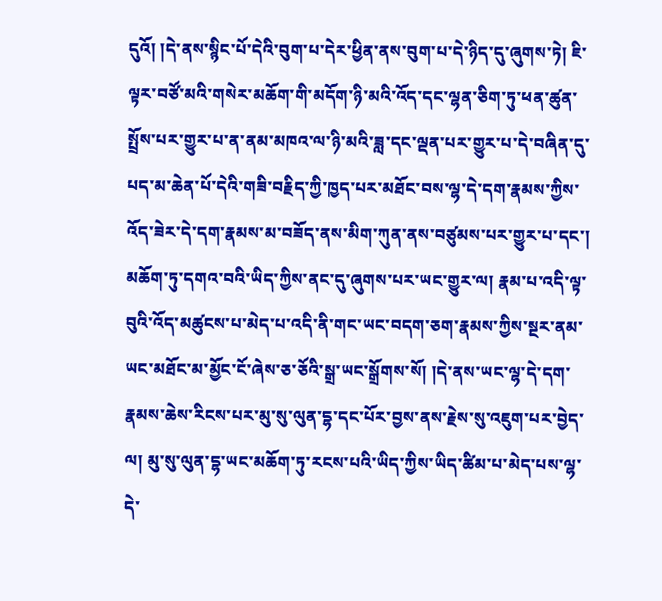དུའོ། །དེ་ནས་སྙིང་པོ་དེའི་བུག་པ་དེར་ཕྱིན་ནས་བུག་པ་དེ་ཉིད་དུ་ཞུགས་ཏེ། ཇི་ལྟར་བཙོ་མའི་གསེར་མཆོག་གི་མདོག་ཉི་མའི་འོད་དང་ལྷན་ཅིག་ཏུ་ཕན་ཚུན་སྤྲོས་པར་གྱུར་པ་ན་ནམ་མཁའ་ལ་ཉི་མའི་ཟླ་དང་ལྡན་པར་གྱུར་པ་དེ་བཞིན་དུ་པད་མ་ཆེན་པོ་དེའི་གཟི་བརྗིད་ཀྱི་ཁྱད་པར་མཐོང་བས་ལྷ་དེ་དག་རྣམས་ཀྱིས་འོད་ཟེར་དེ་དག་རྣམས་མ་བཟོད་ནས་མིག་ཀུན་ནས་བཙུམས་པར་གྱུར་པ་དང་། མཆོག་ཏུ་དགའ་བའི་ཡིད་ཀྱིས་ནང་དུ་ཞུགས་པར་ཡང་གྱུར་ལ། རྣམ་པ་འདི་ལྟ་བུའི་འོད་མཚུངས་པ་མེད་པ་འདི་ནི་གང་ཡང་བདག་ཅག་རྣམས་ཀྱིས་སྔར་ནམ་ཡང་མཐོང་མ་མྱོང་ངོ་ཞེས་ཅ་ཅོའི་སྒྲ་ཡང་སྒྲོགས་སོ། །དེ་ནས་ཡང་ལྷ་དེ་དག་རྣམས་ཆེས་རིངས་པར་མུ་སུ་ལུན་དྷ་དང་པོར་བྱས་ནས་རྗེས་སུ་འཇུག་པར་བྱེད་ལ། མུ་སུ་ལུན་དྷ་ཡང་མཆོག་ཏུ་རངས་པའི་ཡིད་ཀྱིས་ཡིད་ཚིམ་པ་མེད་པས་ལྷ་དེ་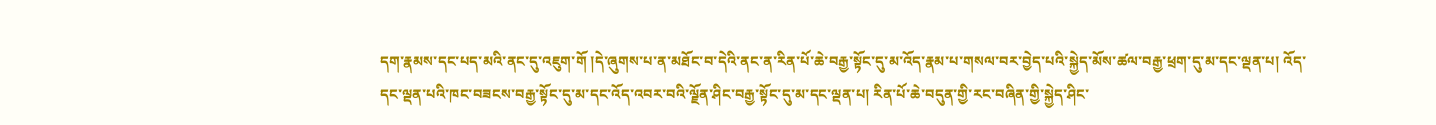དག་རྣམས་དང་པད་མའི་ནང་དུ་འཇུག་གོ །དེ་ཞུགས་པ་ན་མཐོང་བ་དེའི་ནང་ན་རིན་པོ་ཆེ་བརྒྱ་སྟོང་དུ་མ་འོད་རྣམ་པ་གསལ་བར་བྱེད་པའི་སྐྱེད་མོས་ཚལ་བརྒྱ་ཕྲག་དུ་མ་དང་ལྡན་པ། འོད་དང་ལྡན་པའི་ཁང་བཟངས་བརྒྱ་སྟོང་དུ་མ་དང་འོད་འབར་བའི་ལྗོན་ཤིང་བརྒྱ་སྟོང་དུ་མ་དང་ལྡན་པ། རིན་པོ་ཆེ་བདུན་གྱི་རང་བཞིན་གྱི་སྐྱེད་ཤིང་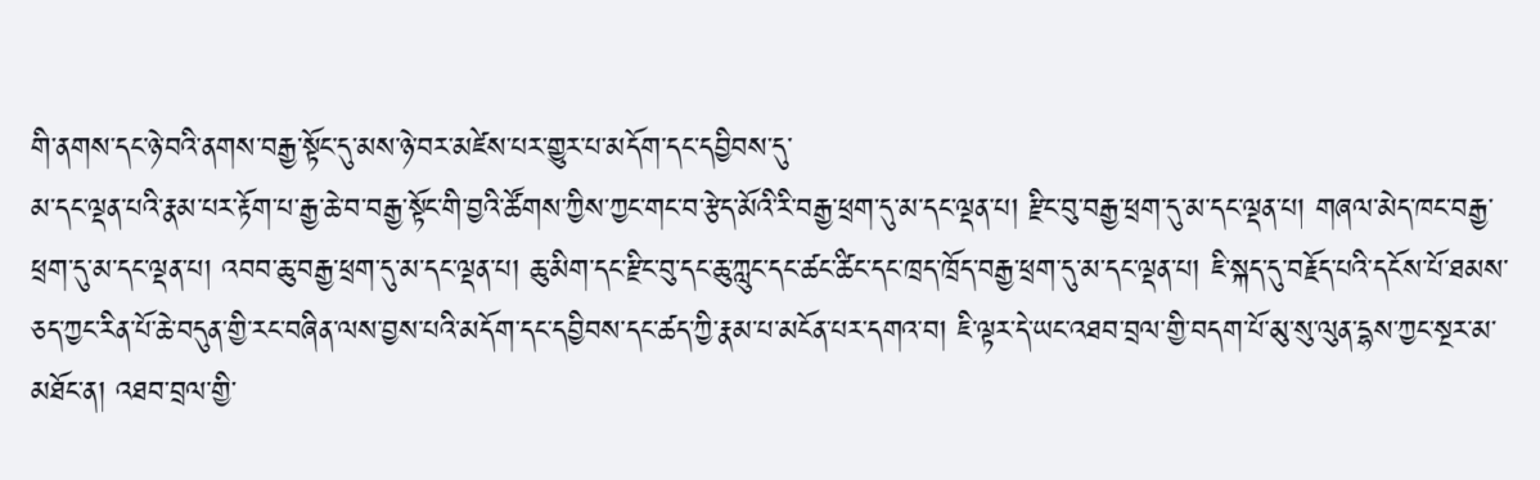གི་ནགས་དང་ཉེ་བའི་ནགས་བརྒྱ་སྟོང་དུ་མས་ཉེ་བར་མཛེས་པར་གྱུར་པ་མདོག་དང་དབྱིབས་དུ་
མ་དང་ལྡན་པའི་རྣམ་པར་རྟོག་པ་རྒྱ་ཆེ་བ་བརྒྱ་སྟོང་གི་བྱའི་ཚོགས་ཀྱིས་ཀྱང་གང་བ་རྩེད་མོའི་རི་བརྒྱ་ཕྲག་དུ་མ་དང་ལྡན་པ། རྫིང་བུ་བརྒྱ་ཕྲག་དུ་མ་དང་ལྡན་པ། གཞལ་མེད་ཁང་བརྒྱ་ཕྲག་དུ་མ་དང་ལྡན་པ། འབབ་ཆུ་བརྒྱ་ཕྲག་དུ་མ་དང་ལྡན་པ། ཆུ་མིག་དང་རྫིང་བུ་དང་ཆུ་ཀླུང་དང་ཚང་ཚིང་དང་ཁྲད་ཁྲོད་བརྒྱ་ཕྲག་དུ་མ་དང་ལྡན་པ། ཇི་སྐད་དུ་བརྗོད་པའི་དངོས་པོ་ཐམས་ཅད་ཀྱང་རིན་པོ་ཆེ་བདུན་གྱི་རང་བཞིན་ལས་བྱས་པའི་མདོག་དང་དབྱིབས་དང་ཚད་ཀྱི་རྣམ་པ་མངོན་པར་དགའ་བ། ཇི་ལྟར་དེ་ཡང་འཐབ་བྲལ་གྱི་བདག་པོ་མུ་སུ་ལུན་དྷས་ཀྱང་སྔར་མ་མཐོང་ན། འཐབ་བྲལ་གྱི་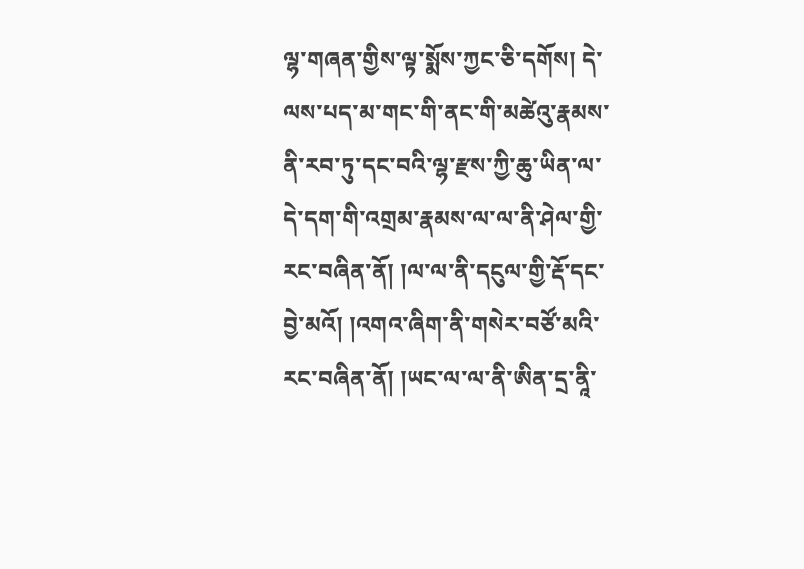ལྷ་གཞན་གྱིས་ལྟ་སྨོས་ཀྱང་ཅི་དགོས། དེ་ལས་པད་མ་གང་གི་ནང་གི་མཚེའུ་རྣམས་ནི་རབ་ཏུ་དང་བའི་ལྷ་རྫས་ཀྱི་ཆུ་ཡིན་ལ་དེ་དག་གི་འགྲམ་རྣམས་ལ་ལ་ནི་ཤེལ་གྱི་རང་བཞིན་ནོ། །ལ་ལ་ནི་དངུལ་གྱི་རྡོ་དང་བྱེ་མའོ། །འགའ་ཞིག་ནི་གསེར་བཙོ་མའི་རང་བཞིན་ནོ། །ཡང་ལ་ལ་ནི་ཨིན་དྲ་ནཱི་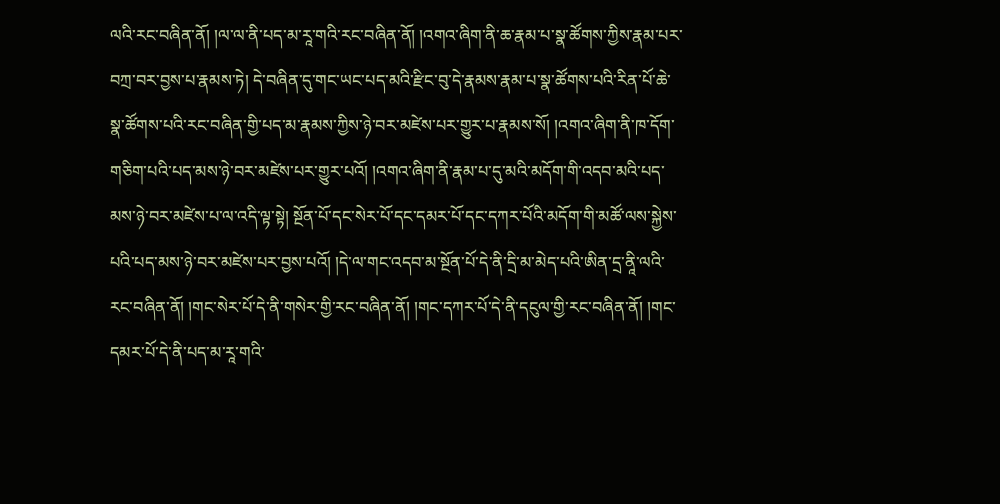ལའི་རང་བཞིན་ནོ། །ལ་ལ་ནི་པད་མ་རཱ་གའི་རང་བཞིན་ནོ། །འགའ་ཞིག་ནི་ཆ་རྣམ་པ་སྣ་ཚོགས་ཀྱིས་རྣམ་པར་བཀྲ་བར་བྱས་པ་རྣམས་ཏེ། དེ་བཞིན་དུ་གང་ཡང་པད་མའི་རྫིང་བུ་དེ་རྣམས་རྣམ་པ་སྣ་ཚོགས་པའི་རིན་པོ་ཆེ་སྣ་ཚོགས་པའི་རང་བཞིན་གྱི་པད་མ་རྣམས་ཀྱིས་ཉེ་བར་མཛེས་པར་གྱུར་པ་རྣམས་སོ། །འགའ་ཞིག་ནི་ཁ་དོག་གཅིག་པའི་པད་མས་ཉེ་བར་མཛེས་པར་གྱུར་པའོ། །འགའ་ཞིག་ནི་རྣམ་པ་དུ་མའི་མདོག་གི་འདབ་མའི་པད་མས་ཉེ་བར་མཛེས་པ་ལ་འདི་ལྟ་སྟེ། སྔོན་པོ་དང་སེར་པོ་དང་དམར་པོ་དང་དཀར་པོའི་མདོག་གི་མཚོ་ལས་སྐྱེས་པའི་པད་མས་ཉེ་བར་མཛེས་པར་བྱས་པའོ། །དེ་ལ་གང་འདབ་མ་སྔོན་པོ་དེ་ནི་དྲི་མ་མེད་པའི་ཨིན་དྲ་ནཱི་ལའི་རང་བཞིན་ནོ། །གང་སེར་པོ་དེ་ནི་གསེར་གྱི་རང་བཞིན་ནོ། །གང་དཀར་པོ་དེ་ནི་དངུལ་གྱི་རང་བཞིན་ནོ། །གང་དམར་པོ་དེ་ནི་པད་མ་རཱ་གའི་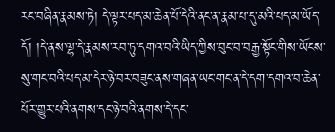རང་བཞིན་རྣམས་ཏེ། དེ་ལྟར་པད་མ་ཆེན་པོ་དེའི་ནང་ན་རྣམ་པ་དུ་མའི་པད་མ་ཡོད་དོ། །དེ་ནས་ལྷ་དེ་རྣམས་རབ་ཏུ་དགའ་བའི་ཡིད་ཀྱིས་བུང་བ་བརྒྱ་སྟོང་གིས་ཡོངས་སུ་གང་བའི་པད་མ་དེར་ཉེ་བར་བཟུང་ནས་གཞན་ཡང་གང་ན་དེ་དག་དགའ་བ་ཆེན་པོར་གྱུར་པའི་ནགས་དང་ཉེ་བའི་ནགས་དེ་དང་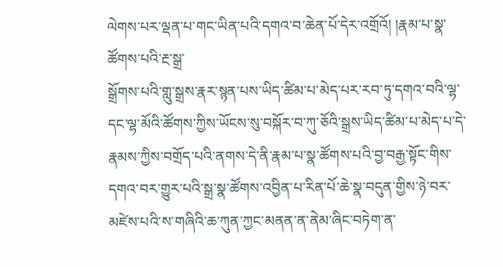ལེགས་པར་ལྡན་པ་གང་ཡིན་པའི་དགའ་བ་ཆེན་པོ་དེར་འགྲོའོ། །རྣམ་པ་སྣ་ཚོགས་པའི་རྔ་སྒྲ་
སྒྲོགས་པའི་གླུ་སྒྲས་རྣར་སྙན་པས་ཡིད་ཚིམ་པ་མེད་པར་རབ་ཏུ་དགའ་བའི་ལྷ་དང་ལྷ་མོའི་ཚོགས་ཀྱིས་ཡོངས་སུ་བསྐོར་བ་ཀུ་ཅོའི་སྒྲས་ཡིད་ཚིམ་པ་མེད་པ་དེ་རྣམས་ཀྱིས་བགྲོད་པའི་ནགས་དེ་ནི་རྣམ་པ་སྣ་ཚོགས་པའི་བྱ་བརྒྱ་སྟོང་གིས་དགའ་བར་གྱུར་པའི་སྒྲ་སྣ་ཚོགས་འབྱིན་པ་རིན་པོ་ཆེ་སྣ་བདུན་གྱིས་ཉེ་བར་མཛེས་པའི་ས་གཞིའི་ཆ་ཀུན་ཀྱང་མནན་ན་ནེམ་ཞིང་བཏེག་ན་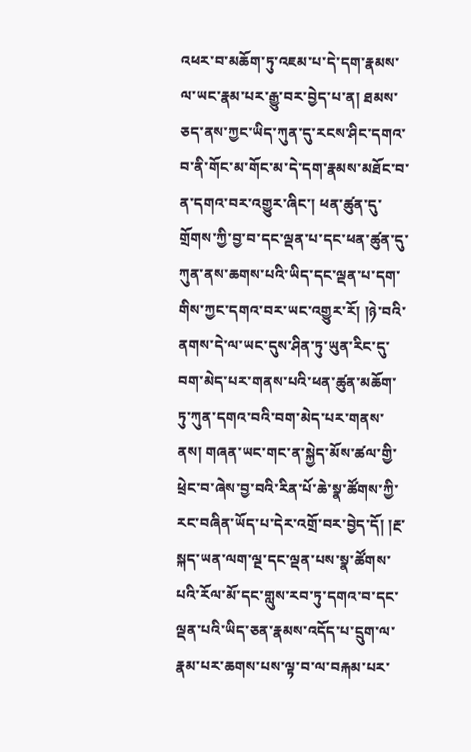འཕར་བ་མཆོག་ཏུ་འཇམ་པ་དེ་དག་རྣམས་ལ་ཡང་རྣམ་པར་རྒྱུ་བར་བྱེད་པ་ན། ཐམས་ཅད་ནས་ཀྱང་ཡིད་ཀུན་དུ་རངས་ཤིང་དགའ་བ་ནི་གོང་མ་གོང་མ་དེ་དག་རྣམས་མཐོང་བ་ན་དགའ་བར་འགྱུར་ཞིང་། ཕན་ཚུན་དུ་གྲོགས་ཀྱི་བྱ་བ་དང་ལྡན་པ་དང་ཕན་ཚུན་དུ་ཀུན་ནས་ཆགས་པའི་ཡིད་དང་ལྡན་པ་དག་གིས་ཀྱང་དགའ་བར་ཡང་འགྱུར་རོ། །ཉེ་བའི་ནགས་དེ་ལ་ཡང་དུས་ཤིན་ཏུ་ཡུན་རིང་དུ་བག་མེད་པར་གནས་པའི་ཕན་ཚུན་མཆོག་ཏུ་ཀུན་དགའ་བའི་བག་མེད་པར་གནས་ནས། གཞན་ཡང་གང་ན་སྐྱེད་མོས་ཚལ་གྱི་ཕྲེང་བ་ཞེས་བྱ་བའི་རིན་པོ་ཆེ་སྣ་ཚོགས་ཀྱི་རང་བཞིན་ཡོད་པ་དེར་འགྲོ་བར་བྱེད་དོ། །རྔ་སྐད་ཡན་ལག་ལྔ་དང་ལྡན་པས་སྣ་ཚོགས་པའི་རོལ་མོ་དང་གླུས་རབ་ཏུ་དགའ་བ་དང་ལྡན་པའི་ཡིད་ཅན་རྣམས་འདོད་པ་དྲུག་ལ་རྣམ་པར་ཆགས་པས་ལྟ་བ་ལ་བརྐམ་པར་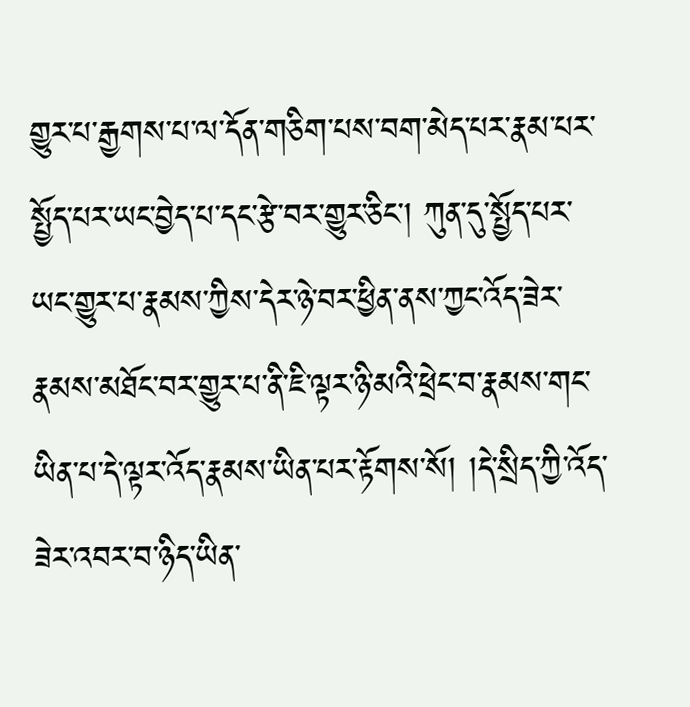གྱུར་པ་རྒྱགས་པ་ལ་དོན་གཅིག་པས་བག་མེད་པར་རྣམ་པར་སྤྱོད་པར་ཡང་བྱེད་པ་དང་རྩེ་བར་གྱུར་ཅིང་། ཀུན་དུ་སྤྱོད་པར་ཡང་གྱུར་པ་རྣམས་ཀྱིས་དེར་ཉེ་བར་ཕྱིན་ནས་ཀྱང་འོད་ཟེར་རྣམས་མཐོང་བར་གྱུར་པ་ནི་ཇི་ལྟར་ཉི་མའི་ཕྲེང་བ་རྣམས་གང་ཡིན་པ་དེ་ལྟར་འོད་རྣམས་ཡིན་པར་རྟོགས་སོ། །དེ་སྲིད་ཀྱི་འོད་ཟེར་འབར་བ་ཉིད་ཡིན་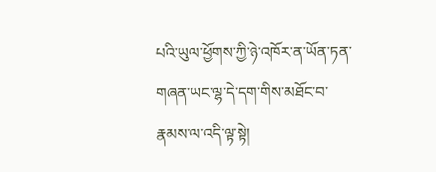པའི་ཡུལ་ཕྱོགས་ཀྱི་ཉེ་འཁོར་ན་ཡོན་ཏན་གཞན་ཡང་ལྷ་དེ་དག་གིས་མཐོང་བ་རྣམས་ལ་འདི་ལྟ་སྟེ།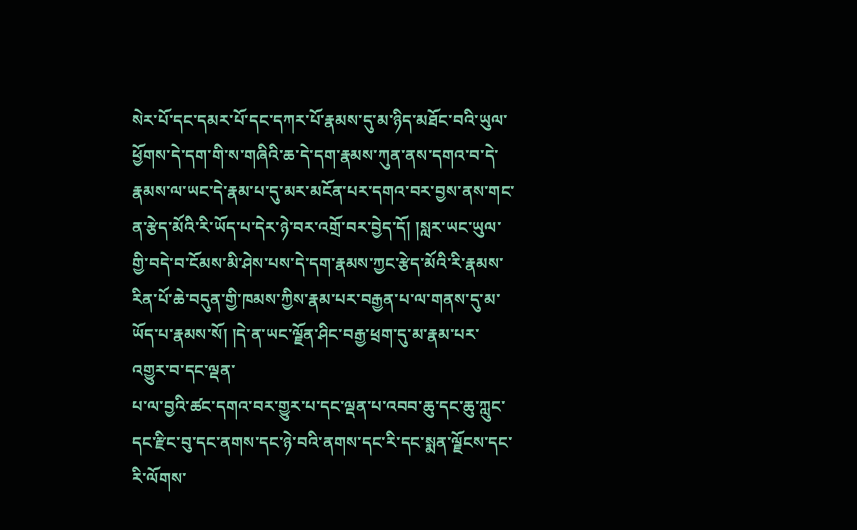སེར་པོ་དང་དམར་པོ་དང་དཀར་པོ་རྣམས་དུ་མ་ཉིད་མཐོང་བའི་ཡུལ་ཕྱོགས་དེ་དག་གི་ས་གཞིའི་ཆ་དེ་དག་རྣམས་ཀུན་ནས་དགའ་བ་དེ་རྣམས་ལ་ཡང་དེ་རྣམ་པ་དུ་མར་མངོན་པར་དགའ་བར་བྱས་ནས་གང་ན་རྩེད་མོའི་རི་ཡོད་པ་དེར་ཉེ་བར་འགྲོ་བར་བྱེད་དོ། །སླར་ཡང་ཡུལ་གྱི་བདེ་བ་ངོམས་མི་ཤེས་པས་དེ་དག་རྣམས་ཀྱང་རྩེད་མོའི་རི་རྣམས་རིན་པོ་ཆེ་བདུན་གྱི་ཁམས་ཀྱིས་རྣམ་པར་བརྒྱན་པ་ལ་གནས་དུ་མ་ཡོད་པ་རྣམས་སོ། །དེ་ན་ཡང་ལྗོན་ཤིང་བརྒྱ་ཕྲག་དུ་མ་རྣམ་པར་འགྱུར་བ་དང་ལྡན་
པ་ལ་བྱའི་ཚང་དགའ་བར་གྱུར་པ་དང་ལྡན་པ་འབབ་ཆུ་དང་ཆུ་ཀླུང་དང་རྫིང་བུ་དང་ནགས་དང་ཉེ་བའི་ནགས་དང་རི་དང་སྨན་ལྗོངས་དང་རི་ལོགས་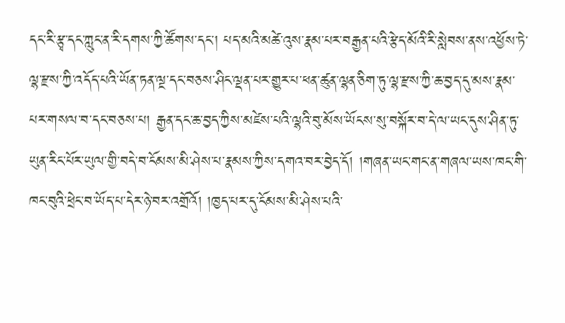དང་རི་རྩྭ་དང་ཀླུང་ན་རི་དགས་ཀྱི་ཚོགས་དང་། པད་མའི་མཚེ་འུས་རྣམ་པར་བརྒྱན་པའི་རྩེད་མོའི་རི་སླེབས་ནས་འཕྱོས་ཏེ་ལྷ་རྫས་ཀྱི་འདོད་པའི་ཡོན་ཏན་ལྔ་དང་བཅས་ཤིང་ལྡན་པར་གྱུར་པ་ཕན་ཚུན་ལྷན་ཅིག་ཏུ་ལྷ་རྫས་ཀྱི་ཆ་བྱད་དུ་མས་རྣམ་པར་གསལ་བ་དང་བཅས་པ། རྒྱན་དང་ཆ་བྱད་ཀྱིས་མཛེས་པའི་ལྷའི་བུ་མོས་ཡོངས་སུ་བསྐོར་བ་དེ་ལ་ཡང་དུས་ཤིན་ཏུ་ཡུན་རིང་པོར་ཡུལ་གྱི་བདེ་བ་ངོམས་མི་ཤེས་པ་རྣམས་ཀྱིས་དགའ་བར་བྱེད་དོ། །གཞན་ཡང་གང་ན་གཞལ་ཡས་ཁང་གི་ཁང་བུའི་ཕྲེང་བ་ཡོད་པ་དེར་ཉེ་བར་འགྲོའོ། །ཁྱད་པར་དུ་ངོམས་མི་ཤེས་པའི་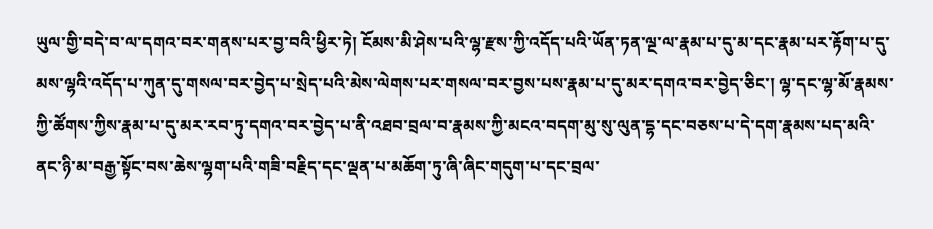ཡུལ་གྱི་བདེ་བ་ལ་དགའ་བར་གནས་པར་བྱ་བའི་ཕྱིར་ཏེ། ངོམས་མི་ཤེས་པའི་ལྷ་རྫས་ཀྱི་འདོད་པའི་ཡོན་ཏན་ལྔ་ལ་རྣམ་པ་དུ་མ་དང་རྣམ་པར་རྟོག་པ་དུ་མས་ལྷའི་འདོད་པ་ཀུན་དུ་གསལ་བར་བྱེད་པ་སྲེད་པའི་མེས་ལེགས་པར་གསལ་བར་བྱས་པས་རྣམ་པ་དུ་མར་དགའ་བར་བྱེད་ཅིང་། ལྷ་དང་ལྷ་མོ་རྣམས་ཀྱི་ཚོགས་ཀྱིས་རྣམ་པ་དུ་མར་རབ་ཏུ་དགའ་བར་བྱེད་པ་ནི་འཐབ་བྲལ་བ་རྣམས་ཀྱི་མངའ་བདག་མུ་སུ་ལུན་དྷ་དང་བཅས་པ་དེ་དག་རྣམས་པད་མའི་ནང་ཉི་མ་བརྒྱ་སྟོང་བས་ཆེས་ལྷག་པའི་གཟི་བརྗིད་དང་ལྡན་པ་མཆོག་ཏུ་ཞི་ཞིང་གདུག་པ་དང་བྲལ་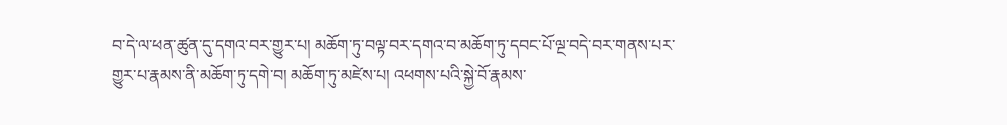བ་དེ་ལ་ཕན་ཚུན་དུ་དགའ་བར་གྱུར་པ། མཆོག་ཏུ་བལྟ་བར་དགའ་བ་མཆོག་ཏུ་དབང་པོ་ལྔ་བདེ་བར་གནས་པར་གྱུར་པ་རྣམས་ནི་མཆོག་ཏུ་དགེ་བ། མཆོག་ཏུ་མཛེས་པ། འཕགས་པའི་སྐྱེ་བོ་རྣམས་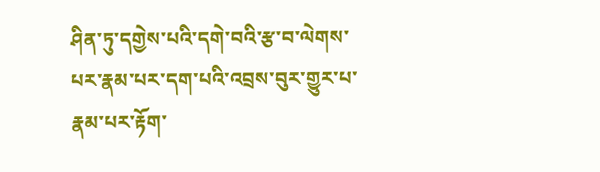ཤིན་ཏུ་དགྱེས་པའི་དགེ་བའི་རྩ་བ་ལེགས་པར་རྣམ་པར་དག་པའི་འབྲས་བུར་གྱུར་པ་རྣམ་པར་རྟོག་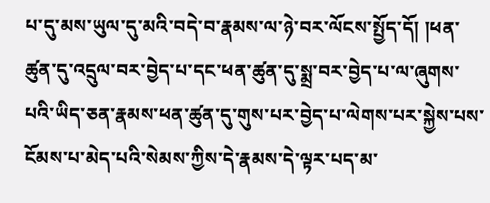པ་དུ་མས་ཡུལ་དུ་མའི་བདེ་བ་རྣམས་ལ་ཉེ་བར་ལོངས་སྤྱོད་དོ། །ཕན་ཚུན་དུ་འདྲུལ་བར་བྱེད་པ་དང་ཕན་ཚུན་དུ་སྨྲ་བར་བྱེད་པ་ལ་ཞུགས་པའི་ཡིད་ཅན་རྣམས་ཕན་ཚུན་དུ་གུས་པར་བྱེད་པ་ལེགས་པར་སྐྱེས་པས་ངོམས་པ་མེད་པའི་སེམས་ཀྱིས་དེ་རྣམས་དེ་ལྟར་པད་མ་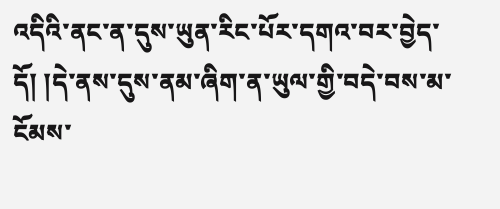འདིའི་ནང་ན་དུས་ཡུན་རིང་པོར་དགའ་བར་བྱེད་དོ། །དེ་ནས་དུས་ནམ་ཞིག་ན་ཡུལ་གྱི་བདེ་བས་མ་ངོམས་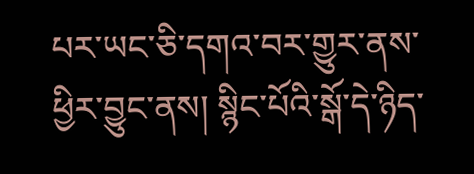པར་ཡང་ཅི་དགའ་བར་གྱུར་ནས་ཕྱིར་བྱུང་ནས། སྙིང་པོའི་སྒོ་དེ་ཉིད་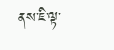ནས་ཇི་ལྟ་